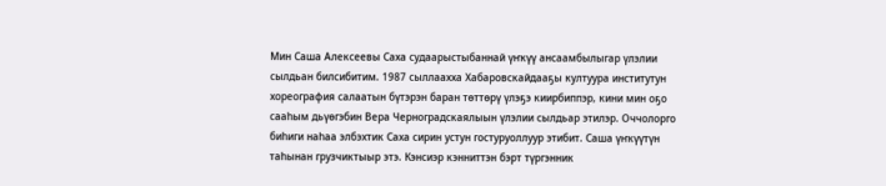Мин Саша Алексеевы Саха судаарыстыбаннай үҥкүү ансаамбылыгар үлэлии сылдьан билсибитим. 1987 сыллаахха Хабаровскайдааҕы култуура институтун хореография салаатын бүтэрэн баран төттөрү үлэҕэ киирбиппэр, кини мин оҕо сааһым дьүөгэбин Вера Черноградскаялыын үлэлии сылдьар этилэр. Оччолорго биһиги наһаа элбэхтик Саха сирин устун гостуруоллуур этибит. Саша үҥкүүтүн таһынан грузчиктыыр этэ. Кэнсиэр кэнниттэн бэрт түргэнник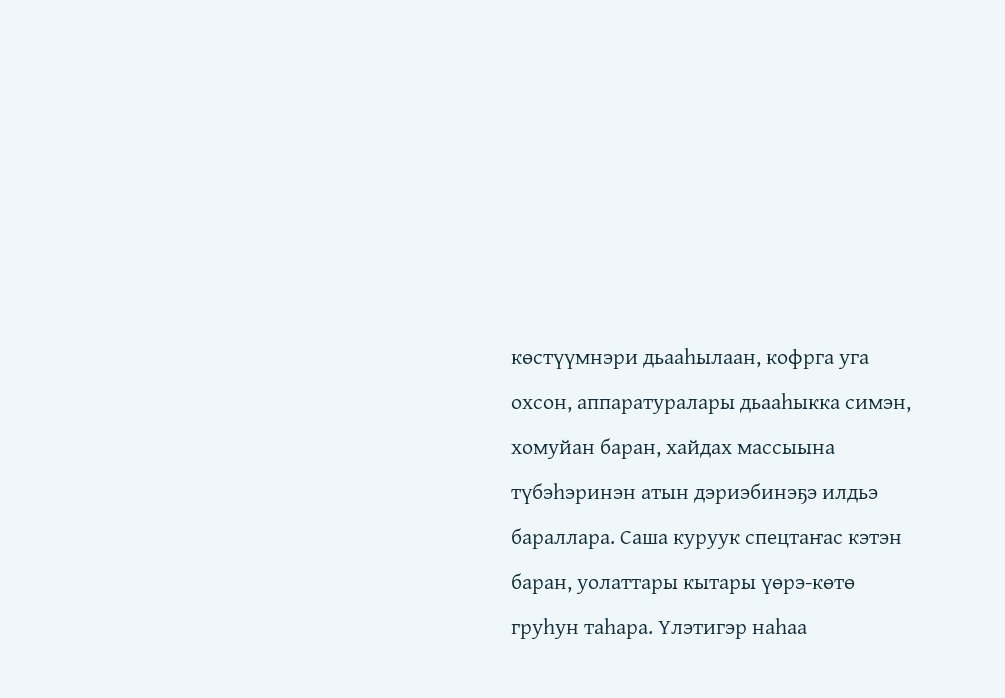көстүүмнэри дьааһылаан, кофрга уга охсон, аппаратуралары дьааһыкка симэн, хомуйан баран, хайдах массыына түбэһэринэн атын дэриэбинэҕэ илдьэ бараллара. Саша куруук спецтаҥас кэтэн баран, уолаттары кытары үөрэ-көтө груһун таһара. Үлэтигэр наһаа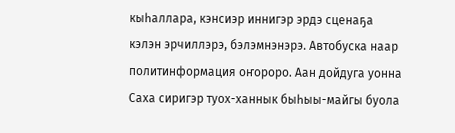кыһаллара, кэнсиэр иннигэр эрдэ сценаҕа кэлэн эрчиллэрэ, бэлэмнэнэрэ. Автобуска наар политинформация оҥороро. Аан дойдуга уонна Саха сиригэр туох-ханнык быһыы-майгы буола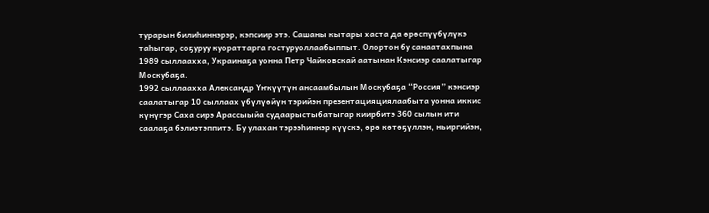турарын билиһиннэрэр, кэпсиир этэ. Сашаны кытары хаста да өрөспүүбүлүкэ таһыгар, соҕуруу куораттарга гостуруоллаабыппыт. Олортон бу санаатахпына 1989 сыллаахха, Украинаҕа уонна Петр Чайковскай аатынан Кэнсиэр саалатыгар Москубаҕа.
1992 сыллаахха Александр Үҥкүүтүн ансаамбылын Москубаҕа “Россия” кэнсиэр саалатыгар 10 сыллаах үбүлүөйүн тэрийэн презентацияциялаабыта уонна иккис күнүгэр Саха сирэ Арассыыйа судаарыстыбатыгар киирбитэ 360 сылын ити саалаҕа бэлиэтэппитэ. Бу улахан тэрээһиннэр күүскэ, өрө көтөҕүллэн, ньиргийэн,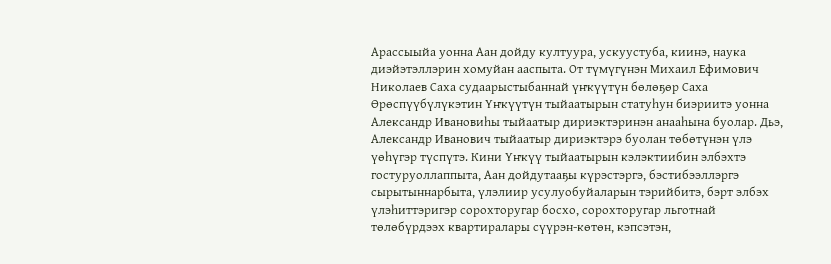Арассыыйа уонна Аан дойду култуура, ускуустуба, киинэ, наука диэйэтэллэрин хомуйан ааспыта. От түмүгүнэн Михаил Ефимович Николаев Саха судаарыстыбаннай үҥкүүтүн бөлөҕөр Саха Өрөспүүбүлүкэтин Үҥкүүтүн тыйаатырын статуһун биэриитэ уонна Александр Ивановиһы тыйаатыр дириэктэринэн анааһына буолар. Дьэ, Александр Иванович тыйаатыр дириэктэрэ буолан төбөтүнэн үлэ үөһүгэр түспүтэ. Кини Үҥкүү тыйаатырын кэлэктиибин элбэхтэ гостуруоллаппыта, Аан дойдутааҕы күрэстэргэ, бэстибээллэргэ сырытыннарбыта, үлэлиир усулуобуйаларын тэрийбитэ, бэрт элбэх үлэһиттэригэр сорохторугар босхо, сорохторугар льготнай төлөбүрдээх квартиралары сүүрэн-көтөн, кэпсэтэн,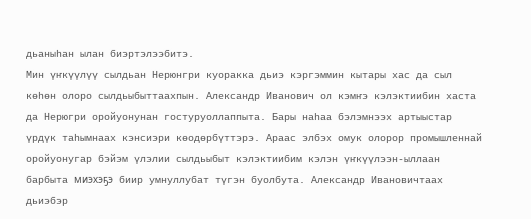дьаныһан ылан биэртэлээбитэ.
Мин үҥкүүлүү сылдьан Нерюнгри куоракка дьиэ кэргэммин кытары хас да сыл көһөн олоро сылдьыбыттаахпын. Александр Иванович ол кэмҥэ кэлэктиибин хаста да Нерюгри оройуонунан гостуруоллаппыта. Бары наһаа бэлэмнээх артыыстар үрдүк таһымнаах кэнсиэри көодөрбүттэрэ. Араас элбэх омук олорор промышленнай оройуонугар бэйэм үлэлии сылдьыбыт кэлэктиибим кэлэн үҥкүүлээн-ыллаан барбыта миэхэҕэ биир умнуллубат түгэн буолбута. Александр Ивановичтаах дьиэбэр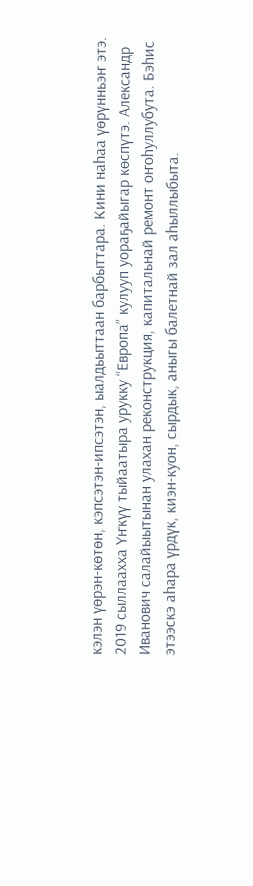кэлэн үөрэн-көтөн, кэпсэтэн-ипсэтэн, ыалдьыттаан барбыттара. Кини наһаа үөрүнньэҥ этэ.
2019 сыллаахха Үҥкүү тыйаатыра урукку “Европа” кулууп уораҕайыгар көспүтэ. Александр Иванович салайыытынан улахан реконструкция, капитальнай ремонт оҥоһуллубута. Бэһис этээскэ аһара үрдүк, киэн-куон, сырдык, аныгы балетнай зал аһыллыбыта.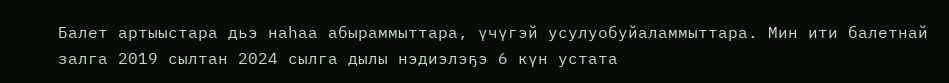Балет артыыстара дьэ наһаа абыраммыттара, үчүгэй усулуобуйаламмыттара. Мин ити балетнай залга 2019 сылтан 2024 сылга дылы нэдиэлэҕэ 6 күн устата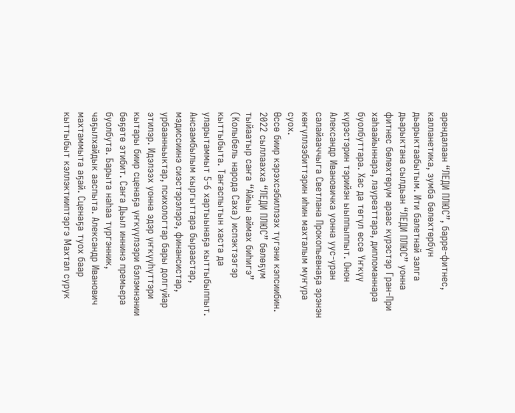арендалаан “ЛЕДИ ПЛЮС”, барре-фитнес, калланетика, зумба бөлөхтөрбүн дьарыктаабытым. Ити балетнай залга дьарыктана сылдьан “ЛЕДИ ПЛЮС” уонна фитнес бөлөхтөрүм араас күрэстэр Гран-При хаһаайыннара, лауреаттара, дипломаннара буолбуттара. Хас да төгүл өссө Үҥкүү күрэстэрин тэрийэн ыыппыппыт. Онон Александр Ивановичка уонна уус-уран салайааччыга Светлана Прокопьевнаҕа эрэнэн көҥүллээбиттэрин иһин махталым муҥура суох.
Өссө биир кэрэхсэбиллээх түгэни кэпсиибин. 2022 сыллаахха “ЛЕДИ ПЛЮС” бөлөҕүм тыйаатыр саҥа “Айыы аймах биһигэ” (Колыбель народа Саха) испэктээгэр кыттыбыта. Таҥаспытын хаста да уларытаммыт 5-6 хартыынаҕа кыттыбыппыт. Ансаамбылым кыргыттара быраастар, мэдиссиинэ сиэстэрэлэрэ, финансистар, урбаанньыктар, психологтар бары долгуйар этилэр. Идэлээх уонна эдэр үҥкүүһүттэри кытары биир сценаҕа үҥкүүлээри бэлэмнэнии бөҕөтө этибит. Саҥа Дьыл иннинэ премьера буолбута. Барыта наһаа түргэнник, чаҕылхайдык ааспыта. Александр Иванович махтаммыта аҕай. Сценаҕа туох баар кыттыбыт кэллэктииптэргэ Махтал сурук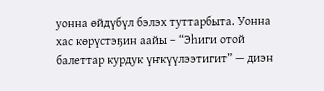уонна өйдүбүл бэлэх туттарбыта. Уонна хас көрүстэҕин аайы – “Эһиги отой балеттар курдук үҥкүүлээтигит” — диэн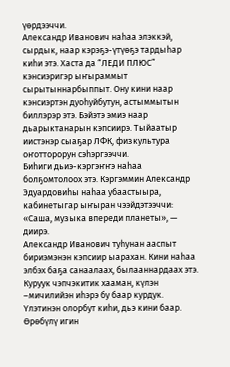үөрдээччи.
Александр Иванович наһаа элэккэй, сырдык, наар кэрэҕэ-үтүөҕэ тардыһар киһи этэ. Хаста да “ЛЕДИ ПЛЮС” кэнсиэригэр ыҥыраммыт сырытыннарбыппыт. Ону кини наар кэнсиэртэн дуоһуйбутун, астыммытын биллэрэр этэ. Бэйэтэ эмиэ наар дьарыктанарын кэпсиирэ. Тыйаатыр иистэнэр сыаҕар ЛФК, физкультура оҥотторорун сэһэргээччи.
Биһиги дьиэ-кэргэҥҥэ наһаа болҕомтолоох этэ. Кэргэммин Александр Эдуардовиһы наһаа убаастыыра, кабинетыгар ыҥыран чээйдэтээччи: «Саша, музыка впереди планеты», — диирэ.
Александр Иванович туһунан ааспыт бириэмэнэн кэпсиир ыарахан. Кини наһаа элбэх баҕа санаалаах, былааннардаах этэ. Куруук чэпчэкитик хааман, күлэн –мичилийэн иһэрэ бу баар курдук. Үлэтинэн олорбут киһи, дьэ кини баар. Өрөбүлү игин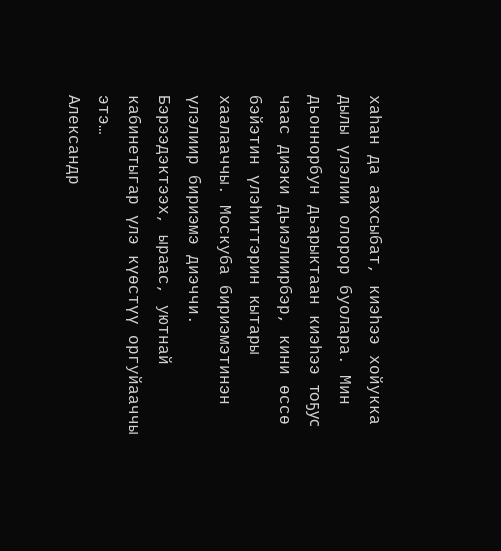хаһан да аахсыбат, киэһээ хойукка дылы үлэлии олорор буолара. Мин дьоннорбун дьарыктаан киэһээ тоҕус чаас диэки дьиэлиирбэр, кини өссө бэйэтин үлэһиттэрин кытары хаалааччы. Москуба бириэмэтинэн үлэлиир бириэмэ диэччи. Бэрээдэктээх, ыраас, уютнай кабинетыгар үлэ күөстүү оргуйааччы этэ…
Александр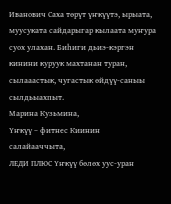Иванович Саха төрүт үҥкүүтэ, ырыата, муусуката сайдарыгар кылаата муҥура суох улахан. Биһиги дьиэ-кэргэн кинини куруук махтанан туран, сылааастык, чугастык өйдүү-саныы сылдьыахпыт.
Марина Кузьмина,
Үҥкүү – фитнес Киинин салайааччыта,
ЛЕДИ ПЛЮС Үҥкүү бөлөх уус-уран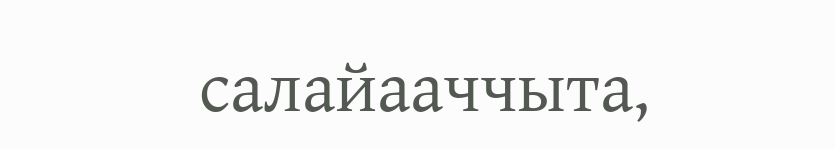салайааччыта,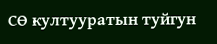СӨ култууратын туйгун